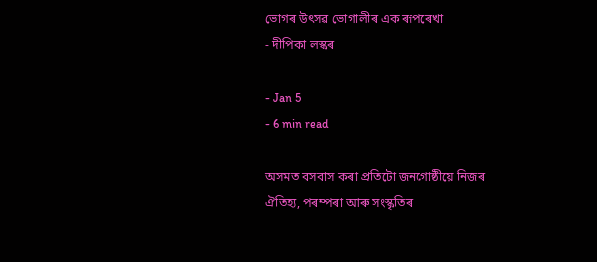ভোগৰ উৎসৱ ভোগালীৰ এক ৰূপৰেখা
- দীপিকা লস্কৰ

- Jan 5
- 6 min read

অসমত বসবাস কৰা প্ৰতিটো জনগোষ্ঠীয়ে নিজৰ ঐতিহ্য, পৰম্পৰা আৰু সংস্কৃতিৰ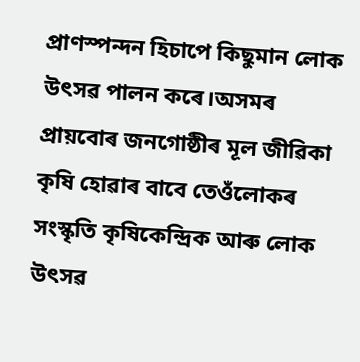প্ৰাণস্পন্দন হিচাপে কিছুমান লোক উৎসৱ পালন কৰে।অসমৰ প্ৰায়বোৰ জনগোষ্ঠীৰ মূল জীৱিকা কৃষি হোৱাৰ বাবে তেওঁলোকৰ সংস্কৃতি কৃষিকেন্দ্ৰিক আৰু লোক উৎসৱ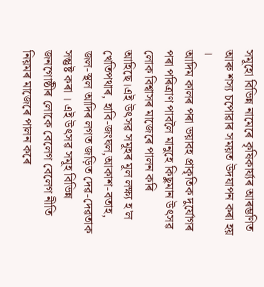সমূহো বিভিন্ন নামেৰে কৃষিকাৰ্য্যৰ আৰম্ভণিত আৰু শস্য চপোৱাৰ সময়ত উদযাপন কৰা হয় ।
আদিম কালৰ পৰা ভয়াবহ প্ৰাকৃতিক দুৰ্যোগৰ পৰা পৰিত্ৰাণ পাবলৈ মানুহে কিছুমান উৎসৱ লোক বিশ্বাসৰ মাজেৰে পালন কৰি আহিছে।এই উৎসৱ সমূহৰ মূল লক্ষ্য হ'ল খেতিপথাৰ, হাবি-জংঘল,আকাশ-বতাহ, জল-স্থল আদিৰ লগত জড়িত দেৱ-দেৱতাক সন্তুষ্ট কৰা । এই উৎসৱ সমূহ বিভিন্ন জনগোষ্ঠীৰ লোকে বেলেগ বেলেগ নীতি নিয়মৰ মাজেৰে পালন কৰে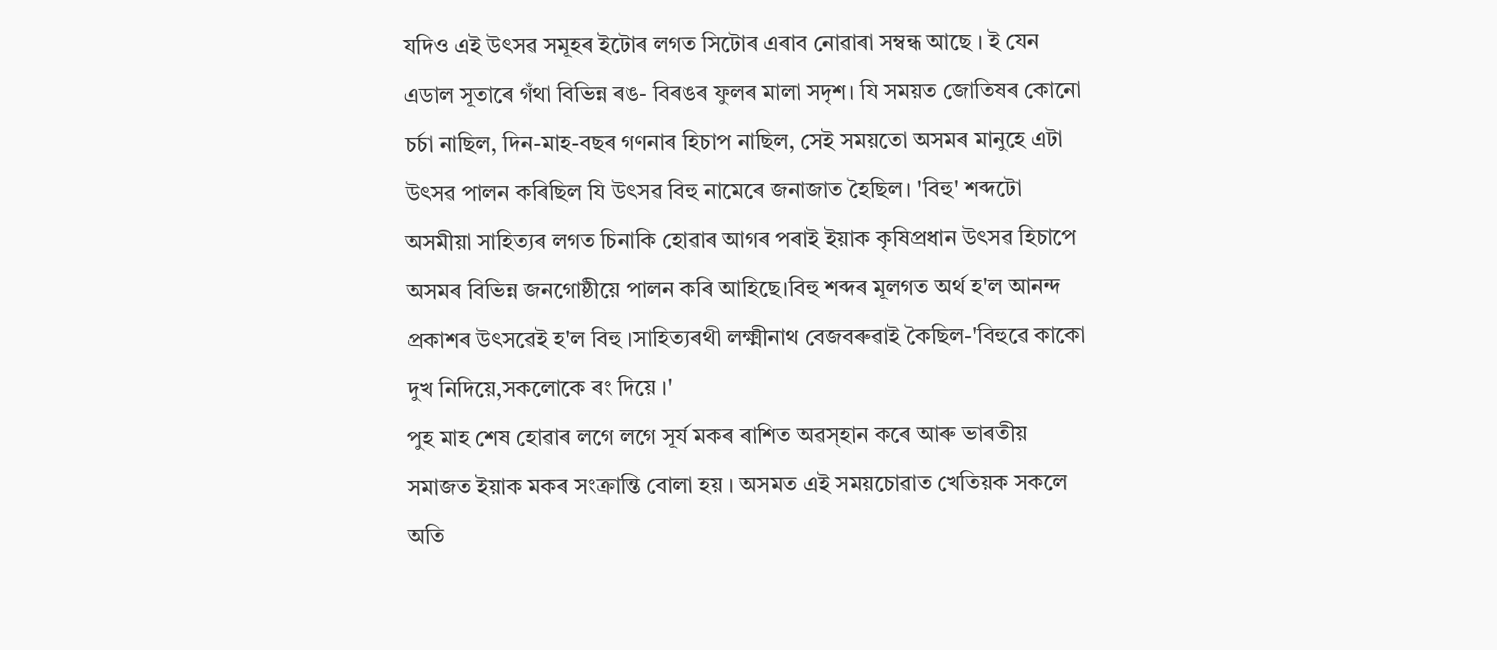যদিও এই উৎসৱ সমূহৰ ইটোৰ লগত সিটোৰ এৰাব নোৱাৰা সম্বন্ধ আছে । ই যেন এডাল সূতাৰে গঁথা বিভিন্ন ৰঙ- বিৰঙৰ ফুলৰ মালা সদৃশ। যি সময়ত জোতিষৰ কোনো চৰ্চা নাছিল, দিন-মাহ-বছৰ গণনাৰ হিচাপ নাছিল, সেই সময়তো অসমৰ মানুহে এটা উৎসৱ পালন কৰিছিল যি উৎসৱ বিহু নামেৰে জনাজাত হৈছিল। 'বিহু' শব্দটো অসমীয়া সাহিত্যৰ লগত চিনাকি হোৱাৰ আগৰ পৰাই ইয়াক কৃষিপ্ৰধান উৎসৱ হিচাপে অসমৰ বিভিন্ন জনগোষ্ঠীয়ে পালন কৰি আহিছে।বিহু শব্দৰ মূলগত অৰ্থ হ'ল আনন্দ প্ৰকাশৰ উৎসৱেই হ'ল বিহু ।সাহিত্যৰথী লক্ষ্মীনাথ বেজবৰুৱাই কৈছিল-'বিহুৱে কাকো দুখ নিদিয়ে,সকলোকে ৰং দিয়ে ।'
পুহ মাহ শেষ হোৱাৰ লগে লগে সূৰ্য মকৰ ৰাশিত অৱস্হান কৰে আৰু ভাৰতীয় সমাজত ইয়াক মকৰ সংক্ৰান্তি বোলা হয় । অসমত এই সময়চোৱাত খেতিয়ক সকলে অতি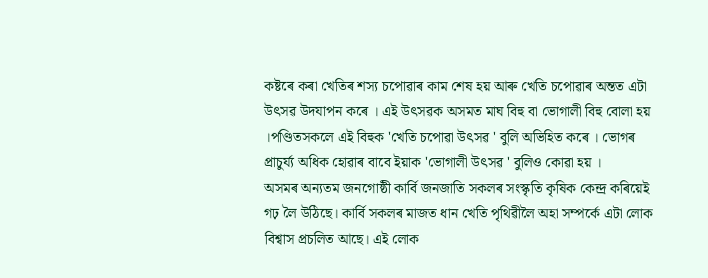কষ্টৰে কৰা খেতিৰ শস্য চপোৱাৰ কাম শেষ হয় আৰু খেতি চপোৱাৰ অন্তত এটা উৎসৱ উদযাপন কৰে । এই উৎসৱক অসমত মাঘ বিহু বা ভোগালী বিহু বোলা হয় ।পণ্ডিতসকলে এই বিহুক 'খেতি চপোৱা উৎসৱ ' বুলি অভিহিত কৰে । ভোগৰ প্ৰাচুৰ্য্য অধিক হোৱাৰ বাবে ইয়াক 'ভোগালী উৎসৱ ' বুলিও কোৱা হয় ।
অসমৰ অন্যতম জনগোষ্ঠী কাৰ্বি জনজাতি সকলৰ সংস্কৃতি কৃষিক কেন্দ্ৰ কৰিয়েই গঢ় লৈ উঠিছে। কাৰ্বি সকলৰ মাজত ধান খেতি পৃথিৱীলৈ অহা সম্পৰ্কে এটা লোক বিশ্বাস প্ৰচলিত আছে। এই লোক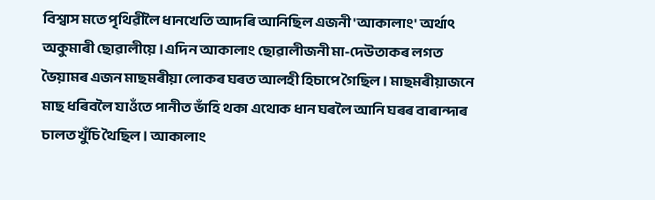বিশ্বাস মতে পৃথিৱীলৈ ধানখেতি আদৰি আনিছিল এজনী 'আকালাং' অৰ্থাৎ অকুমাৰী ছোৱালীয়ে ।এদিন আকালাং ছোৱালীজনী মা-দেউতাকৰ লগত ভৈয়ামৰ এজন মাছমৰীয়া লোকৰ ঘৰত আলহী হিচাপে গৈছিল। মাছমৰীয়াজনে মাছ ধৰিবলৈ যাওঁতে পানীত ভাঁহি থকা এথোক ধান ঘৰলৈ আনি ঘৰৰ বাৰান্দাৰ চালত খুঁচি থৈছিল। আকালাং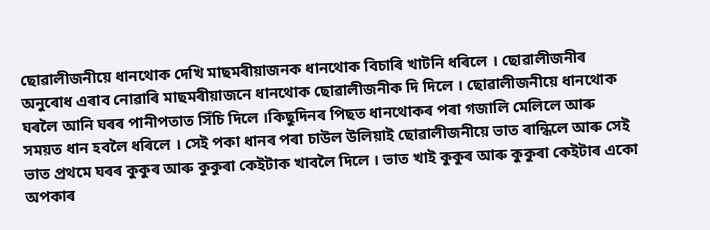ছোৱালীজনীয়ে ধানথোক দেখি মাছমৰীয়াজনক ধানথোক বিচাৰি খাটনি ধৰিলে । ছোৱালীজনীৰ অনুৰোধ এৰাব নোৱাৰি মাছমৰীয়াজনে ধানথোক ছোৱালীজনীক দি দিলে । ছোৱালীজনীয়ে ধানথোক ঘৰলৈ আনি ঘৰৰ পানীপতাত সিঁচি দিলে ।কিছুদিনৰ পিছত ধানথোকৰ পৰা গজালি মেলিলে আৰু সময়ত ধান হবলৈ ধৰিলে । সেই পকা ধানৰ পৰা চাউল উলিয়াই ছোৱালীজনীয়ে ভাত ৰান্ধিলে আৰু সেই ভাত প্ৰথমে ঘৰৰ কুকুৰ আৰু কুকুৰা কেইটাক খাবলৈ দিলে । ভাত খাই কুকুৰ আৰু কুকুৰা কেইটাৰ একো অপকাৰ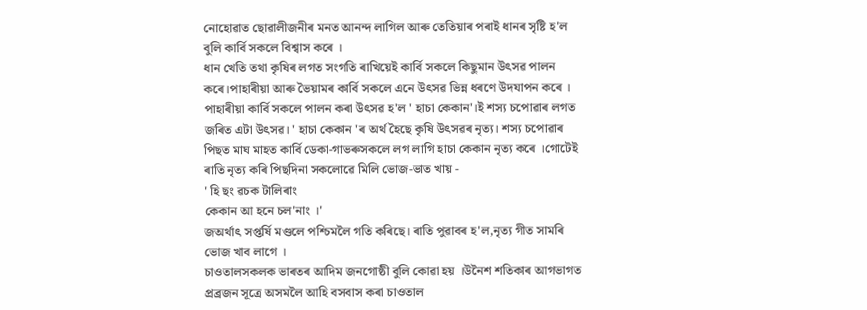নোহোৱাত ছোৱালীজনীৰ মনত আনন্দ লাগিল আৰু তেতিয়াৰ পৰাই ধানৰ সৃষ্টি হ'ল বুলি কাৰ্বি সকলে বিশ্বাস কৰে ।
ধান খেতি তথা কৃষিৰ লগত সংগতি ৰাখিয়েই কাৰ্বি সকলে কিছুমান উৎসৱ পালন কৰে।পাহাৰীয়া আৰু ভৈয়ামৰ কাৰ্বি সকলে এনে উৎসৱ ভিন্ন ধৰণে উদযাপন কৰে । পাহাৰীয়া কাৰ্বি সকলে পালন কৰা উৎসৱ হ'ল ' হাচা কেকান'।ই শস্য চপোৱাৰ লগত জৰিত এটা উৎসৱ। ' হাচা কেকান 'ৰ অৰ্থ হৈছে কৃষি উৎসৱৰ নৃত্য। শস্য চপোৱাৰ পিছত মাঘ মাহত কাৰ্বি ডেকা-গাভৰুসকলে লগ লাগি হাচা কেকান নৃত্য কৰে ।গোটেই ৰাতি নৃত্য কৰি পিছদিনা সকলোৱে মিলি ভোজ-ভাত খায় -
' হি ছং ৱচক টালিৰাং
কেকান আ হনে চল'নাং ।'
জঅৰ্থাৎ সপ্তৰ্ষি মণ্ডলে পশ্চিমলৈ গতি কৰিছে। ৰাতি পুৱাবৰ হ'ল,নৃত্য গীত সামৰি ভোজ খাব লাগে ।
চাওতালসকলক ভাৰতৰ আদিম জনগোষ্ঠী বুলি কোৱা হয় ।উনৈশ শতিকাৰ আগভাগত প্ৰব্ৰজন সূত্ৰে অসমলৈ আহি বসবাস কৰা চাওতাল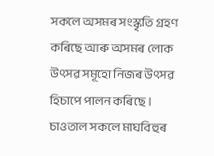সকলে অসমৰ সংস্কৃতি গ্ৰহণ কৰিছে আৰু অসমৰ লোক উৎসৱ সমূহো নিজৰ উৎসৱ হিচাপে পালন কৰিছে । চাওতাল সকলে মাঘবিহুৰ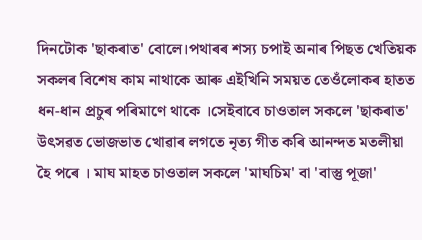দিনটোক 'ছাকৰাত' বোলে।পথাৰৰ শস্য চপাই অনাৰ পিছত খেতিয়ক সকলৰ বিশেষ কাম নাথাকে আৰু এইখিনি সময়ত তেওঁলোকৰ হাতত ধন-ধান প্ৰচুৰ পৰিমাণে থাকে ।সেইবাবে চাওতাল সকলে 'ছাকৰাত' উৎসৱত ভোজভাত খোৱাৰ লগতে নৃত্য গীত কৰি আনন্দত মতলীয়া হৈ পৰে । মাঘ মাহত চাওতাল সকলে 'মাঘচিম' বা 'বাস্তু পূজা'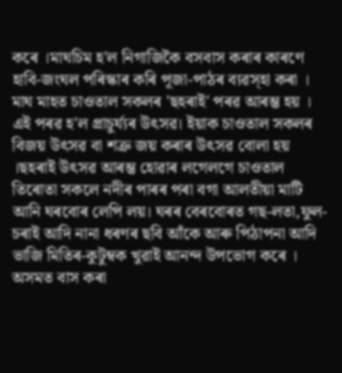কৰে ।মাঘচিম হ'ল নিগাজিকৈ বসবাস কৰাৰ কাৰণে হাবি-জংঘল পৰিস্কাৰ কৰি পূজা-পাঠৰ ব্যৱস্হা কৰা ।
মাঘ মাহত চাওতাল সকলৰ 'ছহৰাই' পৰৱ আৰম্ভ হয় । এই পৰৱ হ'ল প্ৰাচুৰ্য্যৰ উৎসৱ। ইয়াক চাওতাল সকলৰ বিজয় উৎসৱ বা শত্ৰু জয় কৰাৰ উৎসৱ বোলা হয় ।ছহৰাই উৎসৱ আৰম্ভ হোৱাৰ লগেলগে চাওতাল তিৰোতা সকলে নদীৰ পাৰৰ পৰা বগা আলতীয়া মাটি আনি ঘৰবোৰ লেপি লয়। ঘৰৰ বেৰবোৰত গছ-লতা,ফুল-চৰাই আদি নানা ধৰণৰ ছবি আঁকে আৰু পিঠাপনা আদি ভাজি মিতিৰ-কুটুম্বক খুৱাই আনন্দ উপভোগ কৰে ।
অসমত বাস কৰা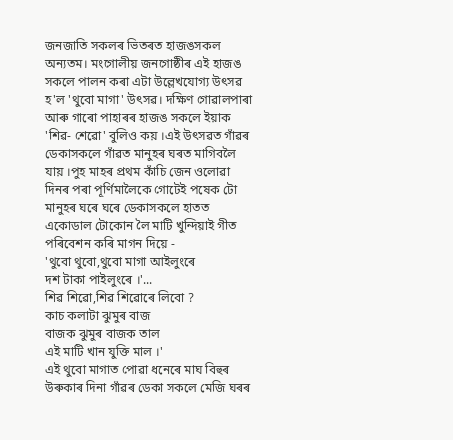জনজাতি সকলৰ ভিতৰত হাজঙসকল অন্যতম। মংগোলীয় জনগোষ্ঠীৰ এই হাজঙ সকলে পালন কৰা এটা উল্লেখযোগ্য উৎসৱ হ'ল 'থুবো মাগা' উৎসৱ। দক্ষিণ গোৱালপাৰা আৰু গাৰো পাহাৰৰ হাজঙ সকলে ইয়াক 'শিৱ- শেৱো' বুলিও কয় ।এই উৎসৱত গাঁৱৰ ডেকাসকলে গাঁৱত মানুহৰ ঘৰত মাগিবলৈ যায় ।পুহ মাহৰ প্ৰথম কাঁচি জেন ওলোৱা দিনৰ পৰা পূৰ্ণিমালৈকে গোটেই পষেক টো মানুহৰ ঘৰে ঘৰে ডেকাসকলে হাতত একোডাল টোকোন লৈ মাটি খুন্দিয়াই গীত পৰিবেশন কৰি মাগন দিয়ে -
'থুবো থুবো,থুবো মাগা আইলুংৰে
দশ টাকা পাইলুংৰে ।'...
শিৱ শিৱো,শিৱ শিৱোৰে লিবো ?
কাচ কলাটা ঝুমুৰ বাজ
বাজক ঝুমুৰ বাজক তাল
এই মাটি খান যুক্তি মাল ।'
এই থুবো মাগাত পোৱা ধনেৰে মাঘ বিহুৰ উৰুকাৰ দিনা গাঁৱৰ ডেকা সকলে মেজি ঘৰৰ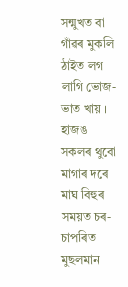সন্মুখত বা গাঁৱৰ মুকলি ঠাইত লগ লাগি ভোজ-ভাত খায় । হাজঙ সকলৰ থুবো মাগাৰ দৰে মাঘ বিহুৰ সময়ত চৰ-চাপৰিত মুছলমান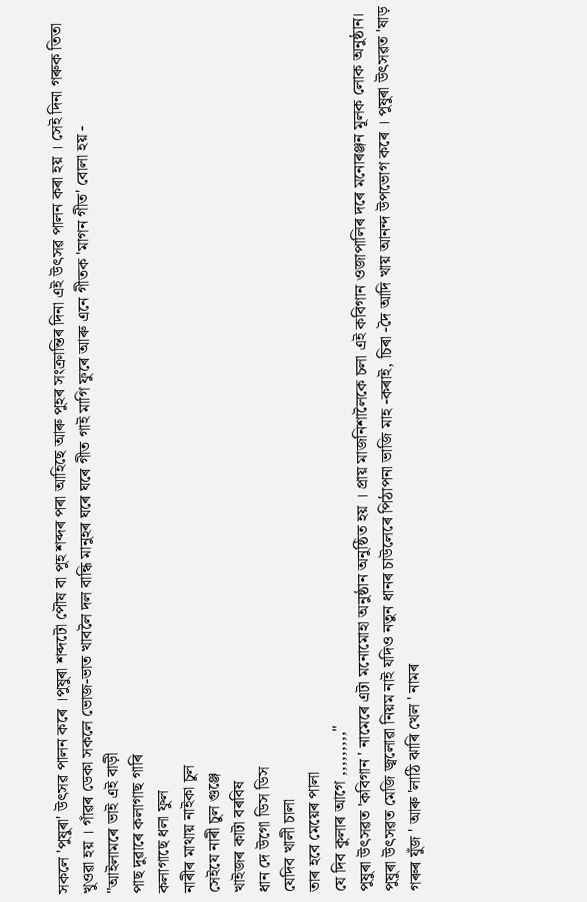সকলে 'পুষুৰা' উৎসৱ পালন কৰে ।পুষুৰা শব্দটো পৌষ বা পুহ শব্দৰ পৰা আহিছে আৰু পুহৰ সংক্ৰান্তিৰ দিনা এই উৎসৱ পালন কৰা হয় । সেই দিনা গৰুক তিতা খুওৱা হয় । গাঁৱৰ ডেকা সকলে ভোজ-ভাত খাবলৈ দল বান্ধি মানুহৰ ঘৰে ঘৰে গীত গাই মাগি ফুৰে আৰু এনে গীতক 'মাগন গীত' বোলা হয় -
"আইলামৰে ভাই এই বাড়ী
পাছ দুৱাৰে কলাগাছ গাৰি
কলাগাছে ধলা ফুল
নাৰীৰ মাথায় নাইকা চুল
সেইযে নাৰী চুল গুঞ্জে
খাইজৰ কাটা বৰবিষ
ধান দে উগো ডিস ডিস
যেদিব খালী চালা
তাৰ হবে মেয়েৰ পালা
যে দিব কুলাৰ আগে ,,,,,,,,,"
পুষুৰা উৎসৱত 'কবিগান ' নামেৰে এটা মনোমোহা অনুষ্ঠান অনুষ্ঠিত হয় । প্ৰায় মাজনিশালৈকে চলা এই কবিগান ওজাপালিৰ দৰে মনোৰঞ্জন মূলক লোক অনুষ্ঠান। পুষুৰা উৎসৱত মেজি জ্বলোৱা নিয়ম নাই যদিও নতুন ধানৰ চাউলেৰে পিঠাপনা ভাজি মাহ -কৰাই, চিৰা -দৈ আদি খায় আনন্দ উপভোগ কৰে । পুষুৰা উৎসৱত 'ষাড় গৰুৰ যুঁজ ' আৰু 'লাঠি ঝাৰি খেল ' নামৰ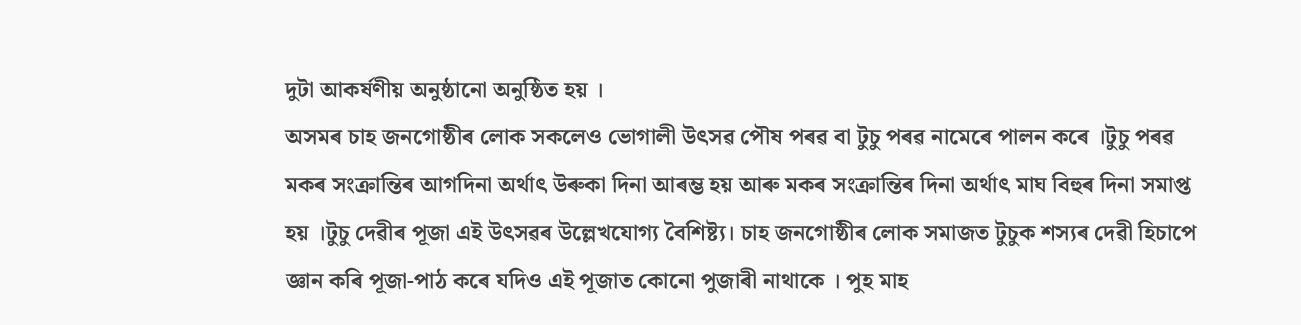দুটা আকৰ্ষণীয় অনুষ্ঠানো অনুষ্ঠিত হয় ।
অসমৰ চাহ জনগোষ্ঠীৰ লোক সকলেও ভোগালী উৎসৱ পৌষ পৰৱ বা টুচু পৰৱ নামেৰে পালন কৰে ।টুচু পৰৱ মকৰ সংক্ৰান্তিৰ আগদিনা অৰ্থাৎ উৰুকা দিনা আৰম্ভ হয় আৰু মকৰ সংক্ৰান্তিৰ দিনা অৰ্থাৎ মাঘ বিহুৰ দিনা সমাপ্ত হয় ।টুচু দেৱীৰ পূজা এই উৎসৱৰ উল্লেখযোগ্য বৈশিষ্ট্য। চাহ জনগোষ্ঠীৰ লোক সমাজত টুচুক শস্যৰ দেৱী হিচাপে জ্ঞান কৰি পূজা-পাঠ কৰে যদিও এই পূজাত কোনো পুজাৰী নাথাকে । পুহ মাহ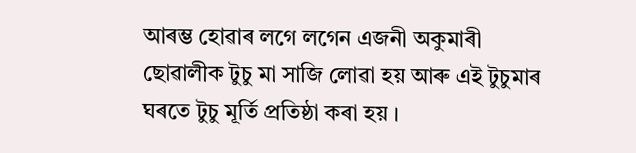আৰম্ভ হোৱাৰ লগে লগেন এজনী অকুমাৰী ছোৱালীক টুচু মা সাজি লোৱা হয় আৰু এই টুচুমাৰ ঘৰতে টুচু মূৰ্তি প্ৰতিষ্ঠা কৰা হয় ।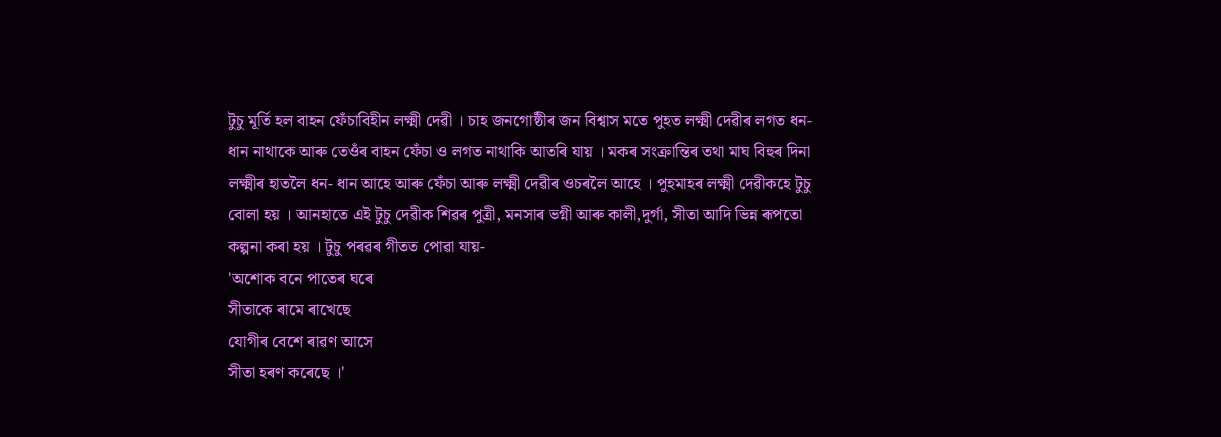টুচু মূৰ্তি হল বাহন ফেঁচাবিহীন লক্ষ্মী দেৱী । চাহ জনগোষ্ঠীৰ জন বিশ্বাস মতে পুহত লক্ষ্মী দেৱীৰ লগত ধন-ধান নাথাকে আৰু তেওঁৰ বাহন ফেঁচা ও লগত নাথাকি আতৰি যায় । মকৰ সংক্ৰান্তিৰ তথা মাঘ বিহুৰ দিনা লক্ষ্মীৰ হাতলৈ ধন- ধান আহে আৰু ফেঁচা আৰু লক্ষ্মী দেৱীৰ ওচৰলৈ আহে । পুহমাহৰ লক্ষ্মী দেৱীকহে টুচু বোলা হয় । আনহাতে এই টুচু দেৱীক শিৱৰ পুত্ৰী, মনসাৰ ভগ্নী আৰু কালী,দুৰ্গা, সীতা আদি ভিন্ন ৰূপতো কল্পনা কৰা হয় । টুচু পৰৱৰ গীতত পোৱা যায়-
'অশোক বনে পাতেৰ ঘৰে
সীতাকে ৰামে ৰাখেছে
যোগীৰ বেশে ৰাৱণ আসে
সীতা হৰণ কৰেছে ।'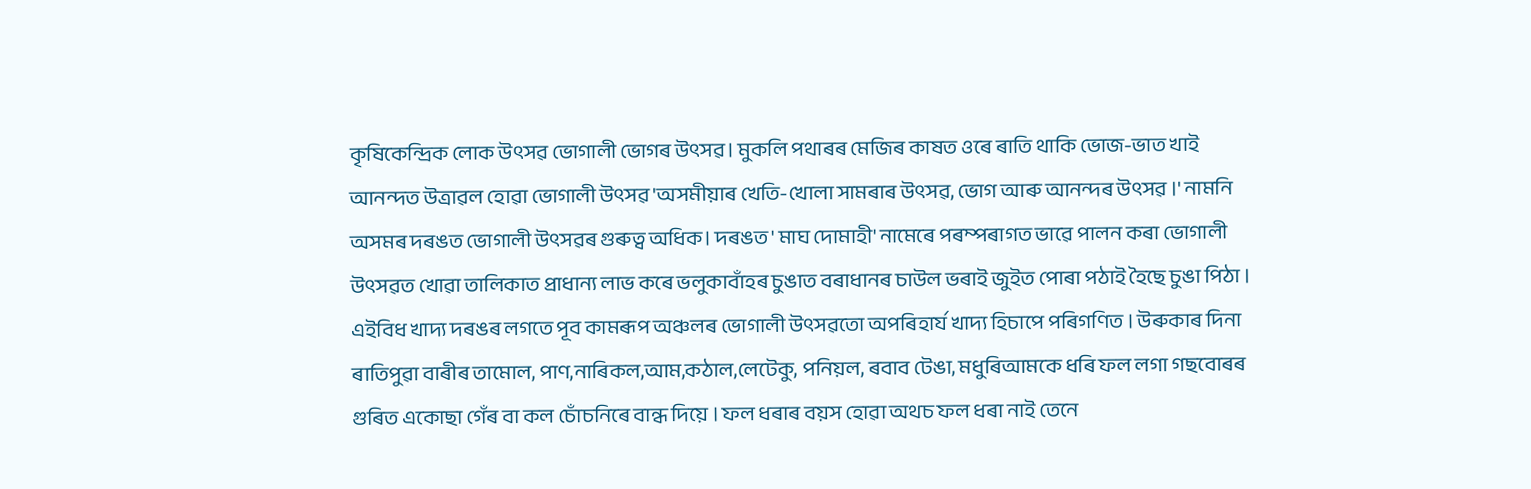কৃষিকেন্দ্ৰিক লোক উৎসৱ ভোগালী ভোগৰ উৎসৱ। মুকলি পথাৰৰ মেজিৰ কাষত ওৰে ৰাতি থাকি ভোজ-ভাত খাই আনন্দত উত্ৰাৱল হোৱা ভোগালী উৎসৱ 'অসমীয়াৰ খেতি-খোলা সামৰাৰ উৎসৱ, ভোগ আৰু আনন্দৰ উৎসৱ ।' নামনি অসমৰ দৰঙত ভোগালী উৎসৱৰ গুৰুত্ব অধিক। দৰঙত ' মাঘ দোমাহী' নামেৰে পৰম্পৰাগত ভাৱে পালন কৰা ভোগালী উৎসৱত খোৱা তালিকাত প্ৰাধান্য লাভ কৰে ভলুকাবাঁহৰ চুঙাত বৰাধানৰ চাউল ভৰাই জুইত পোৰা পঠাই হৈছে চুঙা পিঠা । এইবিধ খাদ্য দৰঙৰ লগতে পূব কামৰূপ অঞ্চলৰ ভোগালী উৎসৱতো অপৰিহাৰ্য খাদ্য হিচাপে পৰিগণিত । উৰুকাৰ দিনা ৰাতিপুৱা বাৰীৰ তামোল, পাণ,নাৰিকল,আম,কঠাল,লেটেকু, পনিয়ল, ৰবাব টেঙা, মধুৰিআমকে ধৰি ফল লগা গছবোৰৰ গুৰিত একোছা গেঁৰ বা কল চোঁচনিৰে বান্ধ দিয়ে । ফল ধৰাৰ বয়স হোৱা অথচ ফল ধৰা নাই তেনে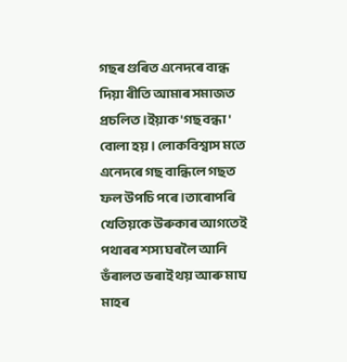গছৰ গুৰিত এনেদৰে বান্ধ দিয়া ৰীতি আমাৰ সমাজত প্ৰচলিত ।ইয়াক 'গছ বন্ধা ' বোলা হয় । লোকবিশ্বাস মতে এনেদৰে গছ বান্ধিলে গছত ফল উপচি পৰে ।তাৰোপৰি খেতিয়কে উৰুকাৰ আগতেই পথাৰৰ শস্য ঘৰলৈ আনি ভঁৰালত ভৰাই থয় আৰু মাঘ মাহৰ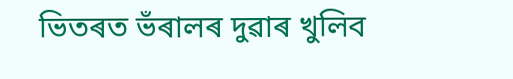ভিতৰত ভঁৰালৰ দুৱাৰ খুলিব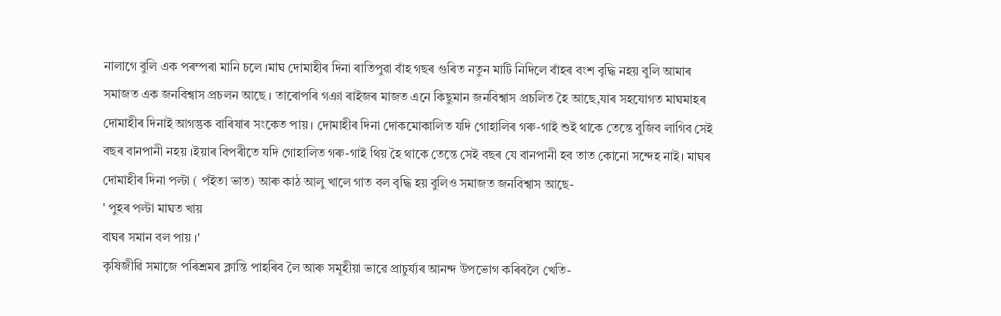নালাগে বুলি এক পৰম্পৰা মানি চলে ।মাঘ দোমাহীৰ দিনা ৰাতিপুৱা বাঁহ গছৰ গুৰিত নতুন মাটি নিদিলে বাঁহৰ বংশ বৃদ্ধি নহয় বুলি আমাৰ সমাজত এক জনবিশ্বাস প্ৰচলন আছে । তাৰোপৰি গঞা ৰাইজৰ মাজত এনে কিছুমান জনবিশ্বাস প্ৰচলিত হৈ আছে,যাৰ সহযোগত মাঘমাহৰ দোমাহীৰ দিনাই আগন্তুক বাৰিষাৰ সংকেত পায় । দোমাহীৰ দিনা দোকমোকালিত যদি গোহালিৰ গৰু-গাই শুই থাকে তেন্তে বুজিব লাগিব সেই বছৰ বানপানী নহয় ।ইয়াৰ বিপৰীতে যদি গোহালিত গৰু-গাই থিয় হৈ থাকে তেন্তে সেই বছৰ যে বানপানী হব তাত কোনো সন্দেহ নাই। মাঘৰ দোমাহীৰ দিনা পল্টা ( পঁইতা ভাত) আৰু কাঠ আলু খালে গাত বল বৃদ্ধি হয় বুলিও সমাজত জনবিশ্বাস আছে-
' পুহৰ পল্টা মাঘত খায়
বাঘৰ সমান বল পায় ।'
কৃষিজীৱি সমাজে পৰিশ্ৰমৰ ক্লান্তি পাহৰিব লৈ আৰু সমূহীয়া ভাৱে প্ৰাচুৰ্য্যৰ আনন্দ উপভোগ কৰিবলৈ খেতি-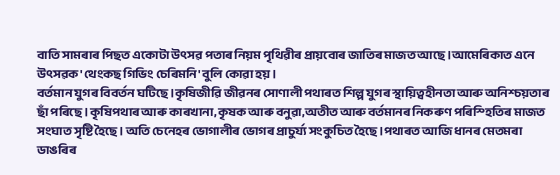বাতি সামৰাৰ পিছত একোটা উৎসৱ পতাৰ নিয়ম পৃথিৱীৰ প্ৰায়বোৰ জাতিৰ মাজত আছে ।আমেৰিকাত এনে উৎসৱক 'থেংকছ গিভিং চেৰিমনি' বুলি কোৱা হয় ।
বৰ্তমান যুগৰ বিবৰ্তন ঘটিছে ।কৃষিজীৱি জীৱনৰ সোণালী পথাৰত শিল্প যুগৰ স্থায়িত্বহীনতা আৰু অনিশ্চয়তাৰ ছাঁ পৰিছে । কৃষিপথাৰ আৰু কাৰখানা,কৃষক আৰু বনুৱা,অতীত আৰু বৰ্তমানৰ নিকৰুণ পৰিস্হিতিৰ মাজত সংঘাত সৃষ্টি হৈছে । অতি চেনেহৰ ভোগালীৰ ভোগৰ প্ৰাচুৰ্য্য সংকুচিত হৈছে ।পথাৰত আজি ধানৰ মেতমৰা ডাঙৰিৰ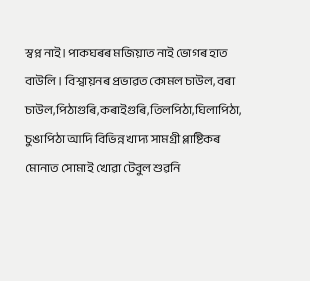স্বপ্ন নাই। পাকঘৰৰ মজিয়াত নাই ভোগৰ হাত বাউলি । বিশ্বায়নৰ প্ৰভাৱত কোমল চাউল, বৰা চাউল,পিঠাগুৰি,কৰাইগুৰি,তিলপিঠা,ঘিলাপিঠা, চুঙাপিঠা আদি বিভিন্ন খাদ্য সামগ্ৰী প্লাষ্টিকৰ মোনাত সোমাই খোৱা টেবুল শুৱনি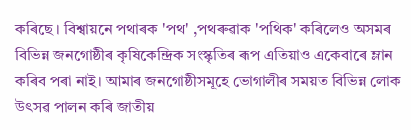কৰিছে । বিশ্বায়নে পথাৰক 'পথ' ,পথৰুৱাক 'পথিক' কৰিলেও অসমৰ বিভিন্ন জনগোষ্ঠীৰ কৃষিকেন্দ্ৰিক সংস্কৃতিৰ ৰূপ এতিয়াও একেবাৰে ম্লান কৰিব পৰা নাই। আমাৰ জনগোষ্ঠীসমূহে ভোগালীৰ সময়ত বিভিন্ন লোক উৎসৱ পালন কৰি জাতীয়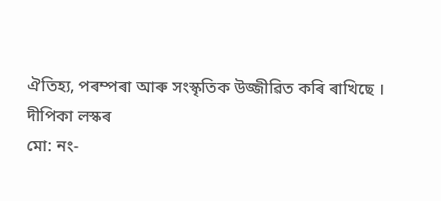ঐতিহ্য, পৰম্পৰা আৰু সংস্কৃতিক উজ্জীৱিত কৰি ৰাখিছে ।
দীপিকা লস্কৰ
মো: নং-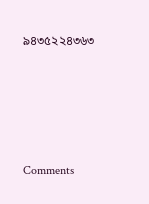৯৪৩৫২২৪৩৬৩





Comments